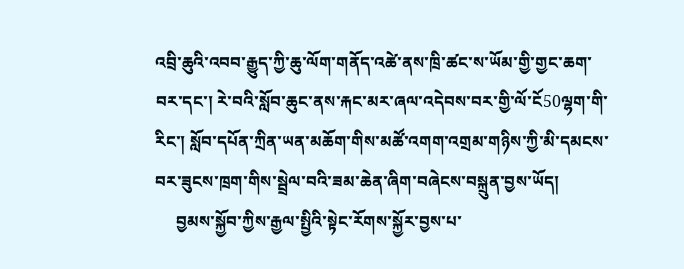འབྲི་ཆུའི་འབབ་རྒྱུད་ཀྱི་ཆུ་ལོག་གནོད་འཚེ་ནས་ཁྲི་ཚང་ས་ཡོམ་གྱི་གྱང་ཆག་བར་དང་། རེ་བའི་སློབ་ཆུང་ནས་རྐང་མར་ཞལ་འདེབས་བར་གྱི་ལོ་ངོ50ལྷག་གི་རིང་། སློབ་དཔོན་ཀྲིན་ཡན་མཆོག་གིས་མཚོ་འགག་འགྲམ་གཉིས་ཀྱི་མི་དམངས་བར་ཟུངས་ཁྲག་གིས་སྦྲེལ་བའི་ཟམ་ཆེན་ཞིག་བཞེངས་བསྐྲུན་བྱས་ཡོད།
     བྱམས་སྐྱོབ་ཀྱིས་རྒྱལ་སྤྱིའི་སྟེང་རོགས་སྐྱོར་བྱས་པ་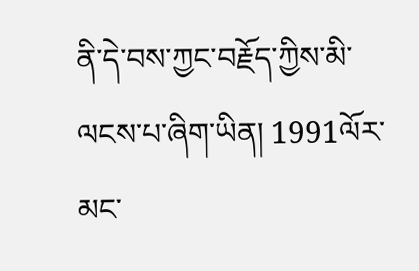ནི་དེ་བས་ཀྱང་བརྗོད་ཀྱིས་མི་ལངས་པ་ཞིག་ཡིན། 1991ལོར་མང་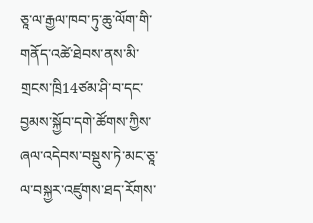ཅཱ་ལ་རྒྱལ་ཁབ་ཏུ་ཆུ་ལོག་གི་གནོད་འཚེ་ཐེབས་ནས་མི་གྲངས་ཁྲི14ཙམ་ཤི་བ་དང་བྱམས་སྐྱོབ་དགེ་ཚོགས་ཀྱིས་ཞལ་འདེབས་བསྡུས་ཏེ་མང་ཅཱ་ལ་བསྐྱར་འཛུགས་ཐད་རོགས་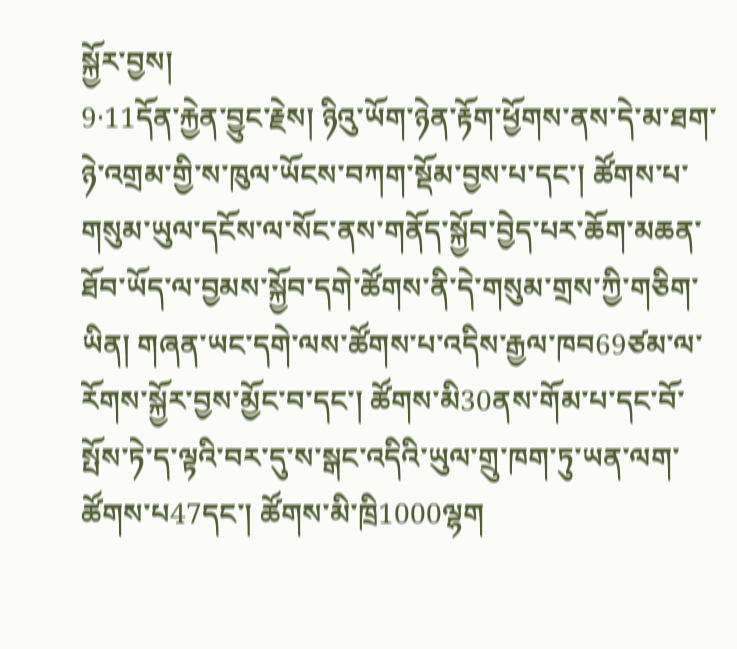སྐྱོར་བྱས།
9·11དོན་རྐྱེན་བྱུང་རྗེས། ཉིའུ་ཡོག་ཉེན་རྟོག་ཕྱོགས་ནས་དེ་མ་ཐག་ཉེ་འགྲམ་གྱི་ས་ཁུལ་ཡོངས་བཀག་སྡོམ་བྱས་པ་དང་། ཚོགས་པ་གསུམ་ཡུལ་དངོས་ལ་སོང་ནས་གནོད་སྐྱོབ་བྱེད་པར་ཆོག་མཆན་ཐོབ་ཡོད་ལ་བྱམས་སྐྱོབ་དགེ་ཚོགས་ནི་དེ་གསུམ་གྲས་ཀྱི་གཅིག་ཡིན། གཞན་ཡང་དགེ་ལས་ཚོགས་པ་འདིས་རྒྱལ་ཁབ69ཙམ་ལ་རོགས་སྐྱོར་བྱས་མྱོང་བ་དང་། ཚོགས་མི30ནས་གོམ་པ་དང་བོ་སྤོས་ཏེ་ད་ལྟའི་བར་དུ་ས་སྒང་འདིའི་ཡུལ་གྲུ་ཁག་ཏུ་ཡན་ལག་ཚོགས་པ47དང་། ཚོགས་མི་ཁྲི1000ལྷག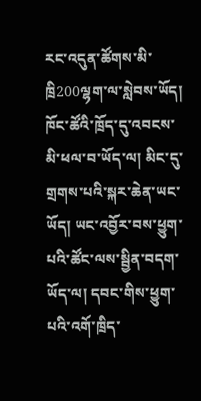རང་འདུན་ཚོགས་མི་ཁྲི200ལྷག་ལ་སླེབས་ཡོད། ཁོང་ཚོའི་ཁྲོད་དུ་འབངས་མི་ཕལ་བ་ཡོད་ལ། མིང་དུ་གྲགས་པའི་སྐར་ཆེན་ཡང་ཡོད། ཡང་འབྱོར་བས་ཕྱུག་པའི་ཚོང་ལས་སྦྱིན་བདག་ཡོད་ལ། དབང་གིས་ཕྱུག་པའི་འགོ་ཁྲིད་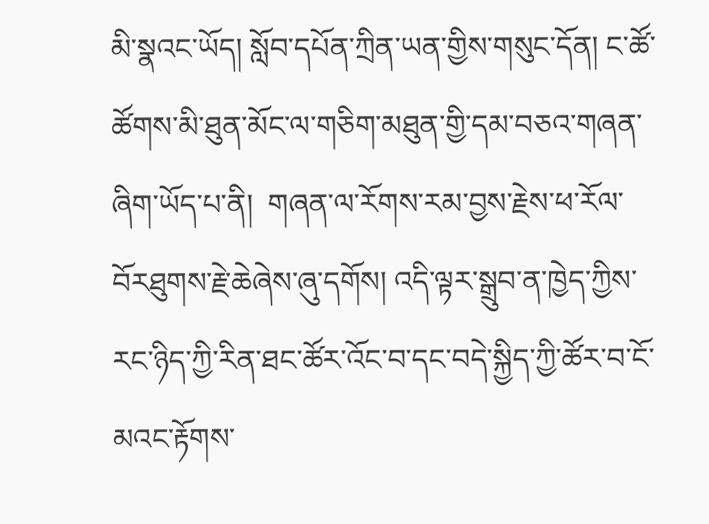མི་སྣའང་ཡོད། སློབ་དཔོན་ཀྲིན་ཡན་གྱིས་གསུང་དོན། ང་ཚོ་ཚོགས་མི་ཐུན་མོང་ལ་གཅིག་མཐུན་གྱི་དམ་བཅའ་གཞན་ཞིག་ཡོད་པ་ནི།  གཞན་ལ་རོགས་རམ་བྱས་རྗེས་ཕ་རོལ་བོརཐུགས་རྗེ་ཆེཞེས་ཞུ་དགོས། འདི་ལྟར་སྒྲུབ་ན་ཁྱེད་ཀྱིས་རང་ཉིད་ཀྱི་རིན་ཐང་ཚོར་འོང་བ་དང་བདེ་སྐྱིད་ཀྱི་ཚོར་བ་ངོ་མའང་རྟོགས་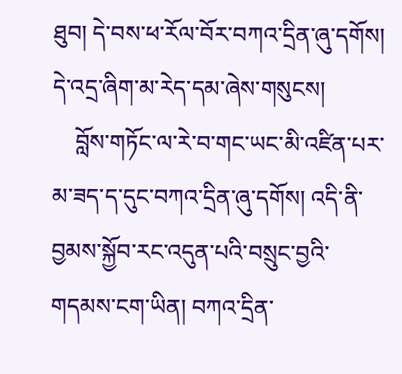ཐུབ། དེ་བས་ཕ་རོལ་བོར་བཀའ་དྲིན་ཞུ་དགོས། དེ་འདྲ་ཞིག་མ་རེད་དམ་ཞེས་གསུངས།
    བློས་གཏོང་ལ་རེ་བ་གང་ཡང་མི་འཛིན་པར་མ་ཟད་ད་དུང་བཀའ་དྲིན་ཞུ་དགོས། འདི་ནི་བྱམས་སྐྱོབ་རང་འདུན་པའི་བསྲུང་བྱའི་གདམས་ངག་ཡིན། བཀའ་དྲིན་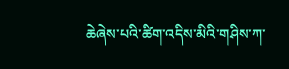ཆེཞེས་པའི་ཚིག་འདིས་མིའི་གཤིས་ཀ་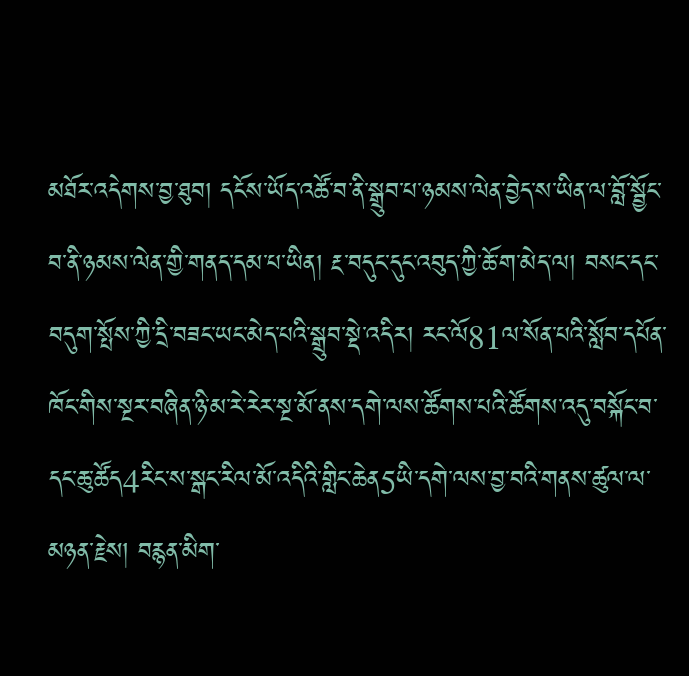མཐོར་འདེགས་བྱ་ཐུབ། དངོས་ཡོད་འཚོ་བ་ནི་སྒྲུབ་པ་ཉམས་ལེན་བྱེད་ས་ཡིན་ལ་བློ་སྦྱོང་བ་ནི་ཉམས་ལེན་གྱི་གནད་དམ་པ་ཡིན། རྔ་བདུང་དུང་འབུད་ཀྱི་ཆོ་ག་མེད་ལ། བསང་དང་བདུག་སྤོས་ཀྱི་དྲི་བཟང་ཡང་མེད་པའི་སྒྲུབ་སྡེ་འདིར། རང་ལོ81ལ་སོན་པའི་སློབ་དཔོན་ཁོང་གིས་སྔར་བཞིན་ཉི་མ་རེ་རེར་སྔ་མོ་ནས་དགེ་ལས་ཚོགས་པའི་ཚོགས་འདུ་བསྐོང་བ་དང་ཆུ་ཚོད4རིང་ས་སྒང་རིལ་མོ་འདིའི་གླིང་ཆེན5ཡི་དགེ་ལས་བྱ་བའི་གནས་ཚུལ་ལ་མཉན་རྗེས། བརྙན་མིག་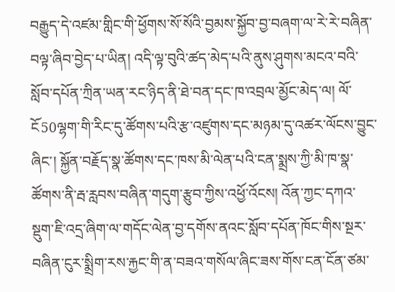བརྒྱུད་དེ་འཛམ་གླིང་གི་ཕྱོགས་སོ་སོའི་བྱམས་སྐྱོབ་བྱ་བཞག་ལ་རེ་རེ་བཞིན་བལྟ་ཞིབ་བྱེད་པ་ཡིན། འདི་ལྟ་བུའི་ཚད་མེད་པའི་ནུས་ཤུགས་མངའ་བའི་སློབ་དཔོན་ཀྲིན་ཡན་རང་ཉིད་ནི་ཐེ་བན་དང་ཁ་འབྲལ་མྱོང་མེད་ལ། ལོ་ངོ50ལྷག་གི་རིང་དུ་ཚོགས་པའི་རྩ་འཛུགས་དང་མཉམ་དུ་འཚར་ལོངས་བྱུང་ཞིང་། སྐྱོན་བརྗོད་སྣ་ཚོགས་དང་ཁས་མི་ལེན་པའི་ངན་སྨྲས་ཀྱི་མི་ཁ་སྣ་ཚོགས་ནི་རྦ་རླབས་བཞིན་གདུག་རྩུབ་ཀྱིས་འཕྱོ་འོངས། འོན་ཀྱང་དཀའ་སྡུག་ཇི་འདྲ་ཞིག་ལ་གདོང་ལེན་བྱ་དགོས་ནའང་སློབ་དཔོན་ཁོང་གིས་སྔར་བཞིན་ངུར་སྨྲིག་རས་རྐྱང་གི་ན་བཟའ་གསོལ་ཞིང་ཟས་གོས་ངན་ངོན་ཙམ་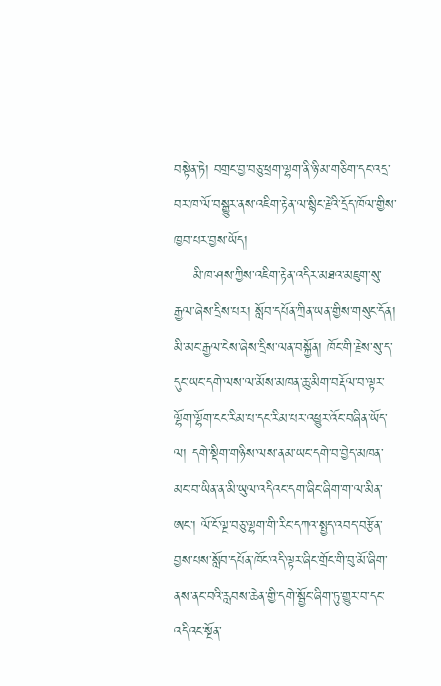བསྟེན་ཏེ། བགྲང་བྱ་བཅུ་ཕྲག་ལྷག་ནི་ཉི་མ་གཅིག་དང་འདྲ་བར་ཁ་ལོ་བསྒྱུར་ནས་འཇིག་རྟེན་ལ་སྙིང་རྗེའི་དྲོད་ཁོལ་གྱིས་ཁྱབ་པར་བྱས་ཡོད།
    མི་ཁ་ཤས་ཀྱིས་འཇིག་རྟེན་འདིར་མཐའ་མཇུག་སུ་རྒྱལ་ཞེས་དྲིས་པར། སློབ་དཔོན་ཀྲིན་ཡན་གྱིས་གསུང་དོན། མི་མང་རྒྱལ་ངེས་ཞེས་དྲིས་ལན་བསྐྱོན། ཁོང་གི་རྗེས་སུ་ད་དུང་ཡང་དགེ་ལས་ལ་མོས་མཁན་ཆུ་མིག་བརྡོལ་བ་ལྟར་ལྷོག་ལྷོག་ངང་རིམ་པ་དང་རིམ་པར་འཕྱུར་འོང་བཞིན་ཡོད་ལ། དགེ་སྡིག་གཉིས་ལས་ནམ་ཡང་དགེ་བ་བྱེད་མཁན་མང་བ་ཡིན་ན་མི་ཡུལ་འདིའང་དག་ཞིང་ཞིག་ག་ལ་མིན་ཨང་། ལོ་ངོ་ལྔ་བཅུ་ལྷག་གི་རིང་དཀའ་སྤྱད་འབད་བརྩོན་བྱས་པས་སློབ་དཔོན་ཁོང་འདི་ལྟར་ཞིང་གྲོང་གི་བུ་མོ་ཞིག་ནས་ནང་བའི་རླབས་ཆེན་གྱི་དགེ་སྦྱོང་ཞིག་ཏུ་གྱུར་བ་དང་འདིའང་སྔོན་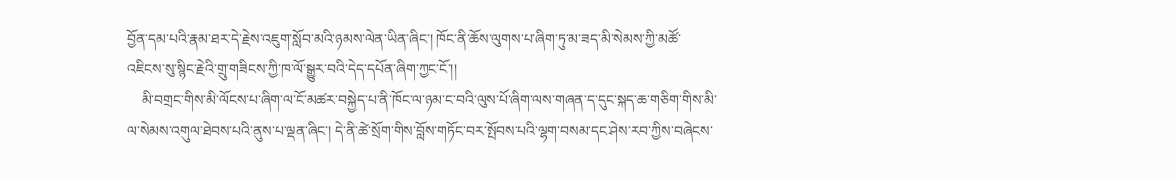བྱོན་དམ་པའི་རྣམ་ཐར་དེ་རྗེས་འཇུག་སློབ་མའི་ཉམས་ལེན་ཡིན་ཞིང་། ཁོང་ནི་ཆོས་ལུགས་པ་ཞིག་ཏུ་མ་ཟད་མི་སེམས་ཀྱི་མཚོ་འཇིངས་སུ་སྙིང་རྗེའི་གྲུ་གཟིངས་ཀྱི་ཁ་ལོ་སྒྱུར་བའི་དེད་དཔོན་ཞིག་ཀྱང་ངོ་།།
    མི་བགྲང་གིས་མི་ལོངས་པ་ཞིག་ལ་ངོ་མཚར་བསྐྱེད་པ་ནི་ཁོང་ལ་ཉམ་ང་བའི་ལུས་པོ་ཞིག་ལས་གཞན་ད་དུང་སྐད་ཆ་གཅིག་གིས་མི་ལ་སེམས་འགུལ་ཐེབས་པའི་ནུས་པ་ལྡན་ཞིང་། དེ་ནི་ཚེ་སྲོག་གིས་བློས་གཏོང་བར་སྤོབས་པའི་ལྷག་བསམ་དང་ཤེས་རབ་ཀྱིས་བཞེངས་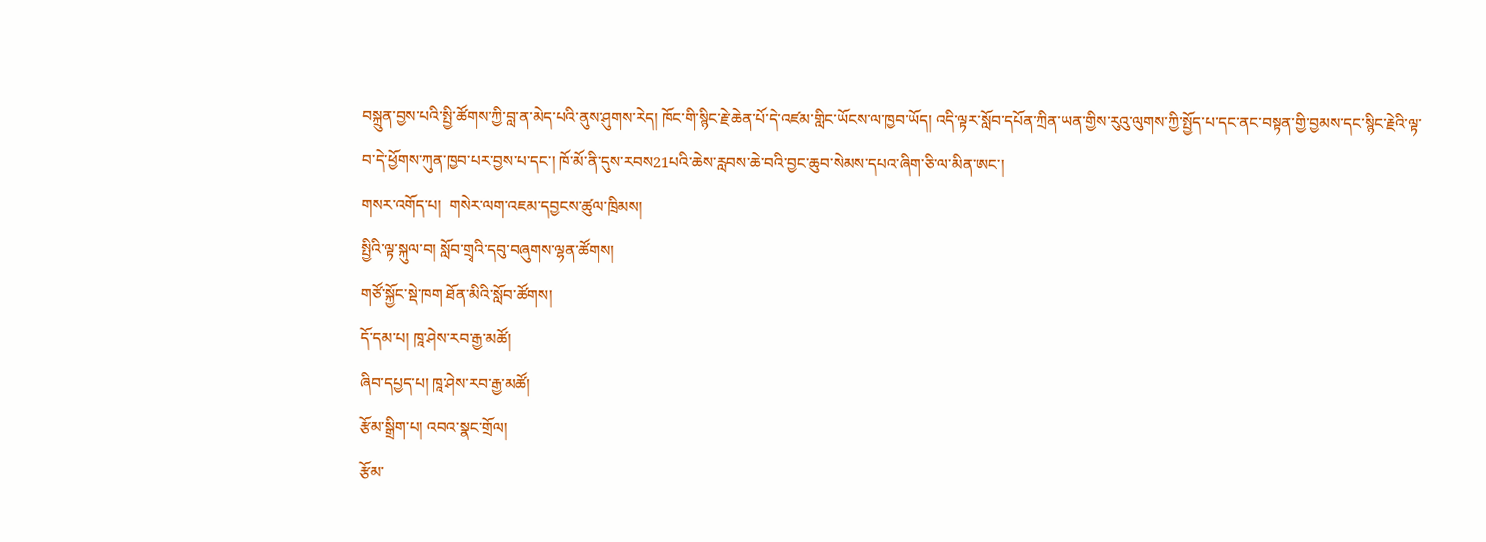བསྐྲུན་བྱས་པའི་སྤྱི་ཚོགས་ཀྱི་བླ་ན་མེད་པའི་ནུས་ཤུགས་རེད། ཁོང་གི་སྙིང་རྗེ་ཆེན་པོ་དེ་འཛམ་གླིང་ཡོངས་ལ་ཁྱབ་ཡོད། འདི་ལྟར་སློབ་དཔོན་ཀྲིན་ཡན་གྱིས་རུའུ་ལུགས་ཀྱི་སྤྱོད་པ་དང་ནང་བསྟན་གྱི་བྱམས་དང་སྙིང་རྗེའི་ལྟ་བ་དེ་ཕྱོགས་ཀུན་ཁྱབ་པར་བྱས་པ་དང་། ཁོ་མོ་ནི་དུས་རབས21པའི་ཆེས་རླབས་ཆེ་བའི་བྱང་ཆུབ་སེམས་དཔའ་ཞིག་ཅི་ལ་མིན་ཨང་།
གསར་འགོད་པ།  གསེར་ལག་འཇམ་དབྱངས་ཚུལ་ཁྲིམས།
སྤྱིའི་ལྟ་སྐུལ་བ། སློབ་གྲྭའི་དབུ་བཞུགས་ལྷན་ཚོགས།
གཙོ་སྐྱོང་སྡེ་ཁག ཐོན་མིའི་སློབ་ཚོགས།
དོ་དམ་པ། ཁཱ་ཤེས་རབ་རྒྱ་མཚོ།
ཞིབ་དཔྱད་པ། ཁཱ་ཤེས་རབ་རྒྱ་མཚོ།
རྩོམ་སྒྲིག་པ། འབའ་སྣང་གྲོལ།
རྩོམ་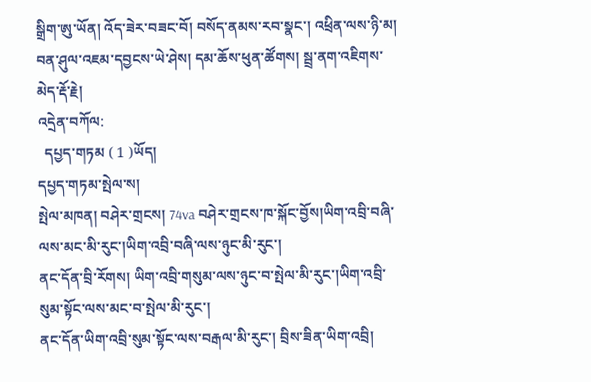སྒྲིག་ཨུ་ཡོན། འོད་ཟེར་བཟང་བོ། བསོད་ནམས་རབ་སྣང་། འཕྲིན་ལས་ཉི་མ། བན་ཤུལ་འཇམ་དབྱངས་ཡེ་ཤེས། དམ་ཆོས་ཕུན་ཚོགས། སྦྲ་ནག་འཇིགས་མེད་རྡོ་རྗེ།
འདྲེན་བཀོལ:
  དཔྱད་གཏམ ( 1 )ཡོད།
དཔྱད་གཏམ་སྤེལ་ས།
སྤེལ་མཁན། བཤེར་གྲངས། 74va བཤེར་གྲངས་ཁ་སྐོང་བྱོས།ཡིག་འབྲི་བཞི་ལས་མང་མི་རུང་།ཡིག་འབྲི་བཞི་ལས་ཉུང་མི་རུང་།
ནང་དོན་བྲི་རོགས། ཡིག་འབྲི་གསུམ་ལས་ཉུང་བ་སྤེལ་མི་རུང་།ཡིག་འབྲི་སུམ་སྟོང་ལས་མང་བ་སྤེལ་མི་རུང་།
ནང་དོན་ཡིག་འབྲི་སུམ་སྟོང་ལས་བརྒལ་མི་རུང་། བྲིས་ཟིན་ཡིག་འབྲི།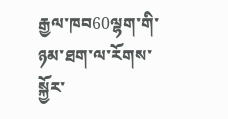རྒྱལ་ཁབ60ལྷག་གི་ཉམ་ཐག་ལ་རོགས་སྐྱོར་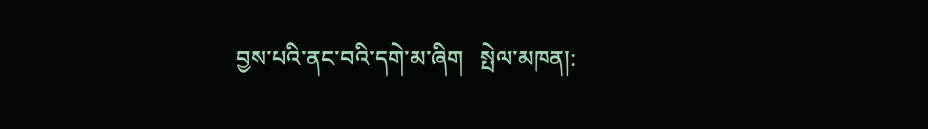བྱས་པའི་ནང་བའི་དགེ་མ་ཞིག   སྤེལ་མཁན།: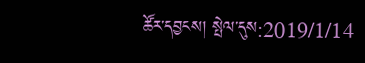ཚོར་དབྱངས། སྤེལ་དུས:2019/1/14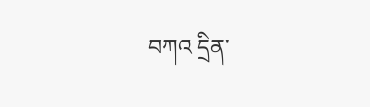བཀའ དྲིན་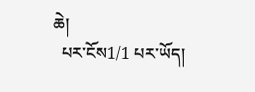ཆེ།
  པར་ངོས1/1 པར་ཡོད།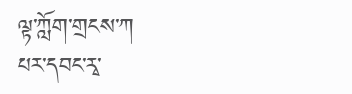ལྟ་ཀློག་གྲངས་ཀ
པར་དབང་རྭ་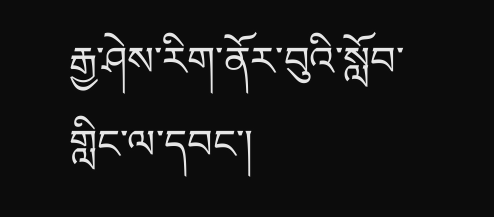རྒྱ་ཤེས་རིག་ནོར་བུའི་སློབ་གླིང་ལ་དབང་།